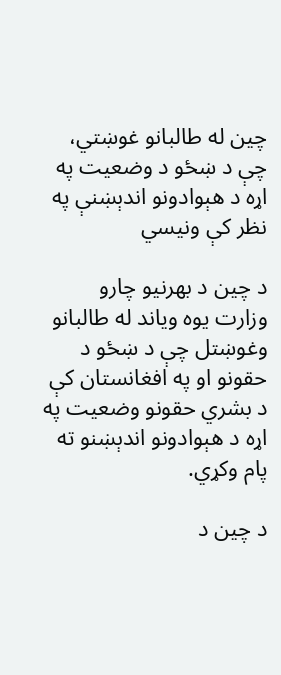چین له طالبانو غوښتي، چې د ښځو د وضعیت په اړه د هېوادونو اندېښنې په نظر کې ونیسي

د چین د بهرنیو چارو وزارت یوه ویاند له طالبانو وغوښتل چې د ښځو د حقونو او په افغانستان کې د بشري حقونو وضعیت په اړه د هېوادونو اندېښنو ته پام وکړي.

د چین د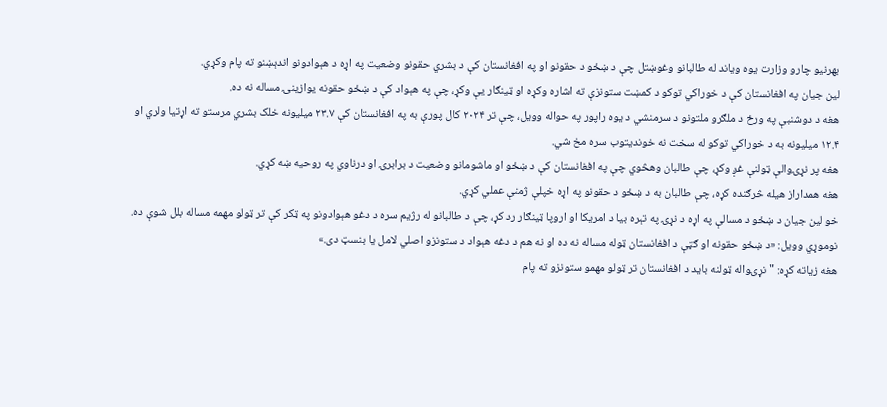بهرنیو چارو وزارت یوه ویاند له طالبانو وغوښتل چې د ښځو د حقونو او په افغانستان کې د بشري حقونو وضعیت په اړه د هېوادونو اندېښنو ته پام وکړي.
لين جيان په افغانستان کې د خوراکي توکو د کمښت ستونزې ته اشاره وکړه او ټينګار يې وکړ، چې په هېواد کې د ښځو حقونه يوازينۍ مساله نه ده.
هغه د دوشنبې په ورځ د ملګرو ملتونو د سرمنشي د یوه راپور په حواله وویل، چې تر ۲۰۲۴ کال پورې به په افغانستان کې ۲۳.۷ میلیونه خلک بشري مرستو ته اړتیا ولري او ۱۲.۴ میلیونه به د خوراکي توکو له سخت نه خوندیتوب سره مخ شي.
هغه پر نړۍوالې ټولنې غږ وکړ، چې طالبان وهڅوي چې په افغانستان کې د ښځو او ماشومانو وضعیت د برابرۍ او درناوي په روحیه ښه کړي.
هغه همداراز هیله څرګنده کړه، چې طالبان به د ښځو د حقونو په اړه خپلې ژمنې عملي کړي.
خو لين جيان د ښځو د مسالې په اړه د نړۍ په تېره بيا د امريکا او اروپا ټينګار رد کړ، چې د طالبانو له رژيم سره د دغو هېوادونو په ټکر کې تر ټولو مهمه مساله بلل شوې ده.
نوموړي وویل: «د ښځو حقونه او ګټې د افغانستان ټوله مساله نه ده او نه هم د دغه هېواد د ستونزو اصلي لامل یا بنسټ دی.»
هغه زیاته کړه: "نړۍواله ټولنه باید د افغانستان تر ټولو مهمو ستونزو ته پام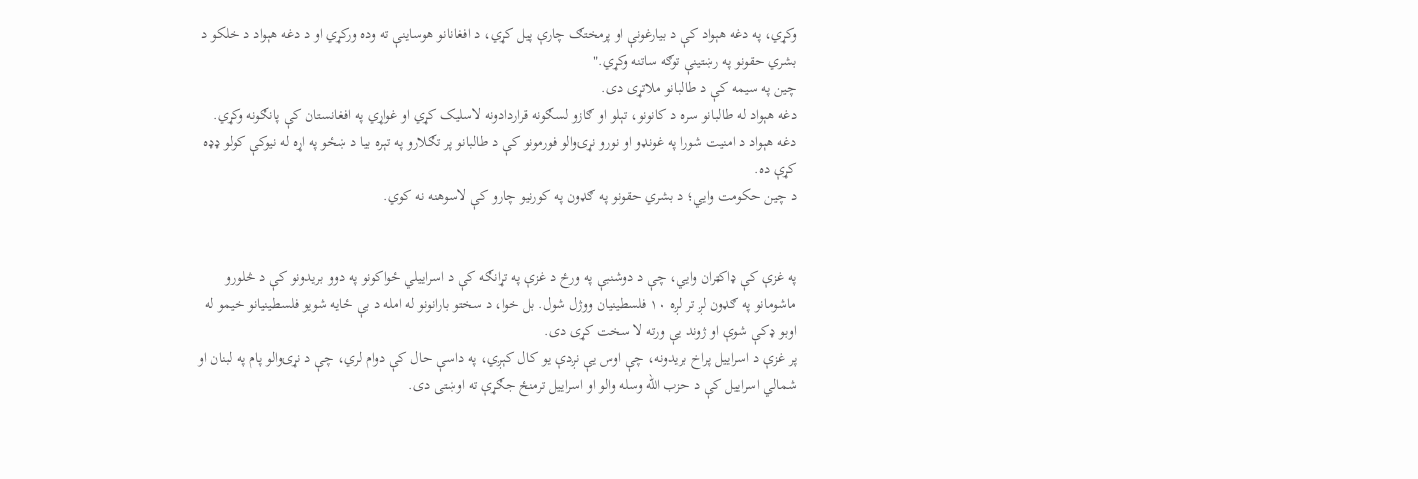وکړي، په دغه هېواد کې د بیارغونې او پرمختګ چارې پیل کړي، د افغانانو هوساینې ته وده ورکړي او د دغه هېواد د خلکو د بشري حقونو په رښتینې توګه ساتنه وکړي."
چین په سیمه کې د طالبانو ملاتړی دی.
دغه هېواد له طالبانو سره د کانونو، تېلو او ګازو لسګونه قراردادونه لاسلیک کړي او غواړي په افغانستان کې پانګونه وکړي.
دغه هېواد د امنیت شورا په غونډو او نورو نړۍوالو فورمونو کې د طالبانو پر تګلارو په تېره بیا د ښځو په اړه له نیوکې کولو ډډه کړې ده.
د چین حکومت وايي؛ د بشري حقونو په ګډون په کورنیو چارو کې لاسوهنه نه کوي.


په غزې کې ډاکټران وايي، چې د دوشنبې په ورځ د غزې په تړانګه کې د اسراییلي ځواکونو په دوو بریدونو کې د څلورو ماشومانو په ګډون لږ تر لږه ۱۰ فلسطینیان ووژل شول. بل خوا، د سختو بارانونو له امله د بې ځایه شویو فلسطینیانو خیمو له اوبو ډکې شوې او ژوند یې ورته لا سخت کړی دی.
پر غزې د اسراییل پراخ بریدونه، چې اوس یې نږدې یو کال کېږي، په داسې حال کې دوام لري، چې د نړۍوالو پام په لبنان او شمالي اسراییل کې د حزب الله وسله والو او اسراییل ترمنځ جګړې ته اوښتی دی.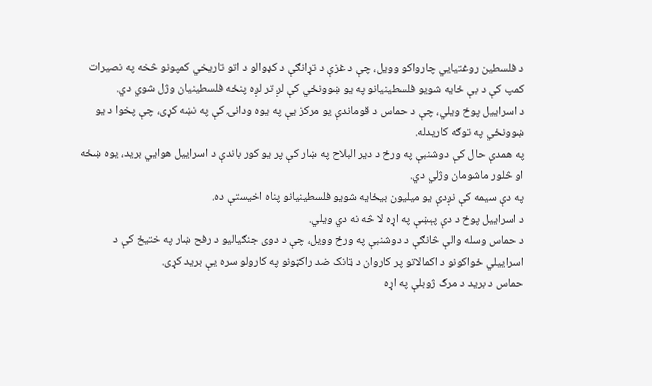د فلسطین روغتیایي چارواکو وویل، چې د غزې د تړانګې د کډوالو د اتو تاریخي کمپونو څخه په نصیرات کمپ کې د بې ځایه شویو فلسطینیانو په یو ښوونځي کې لږ تر لږه پنځه فلسطینیان وژل شوي دي.
د اسرايیل پوځ ویلي، چې د حماس د قوماندې یو مرکز یې په یوه ودانۍ کې په نښه کړی، چې پخوا د یو ښوونځي په توګه کاریدله.
په همدې حال کې دوشنبې په ورځ د دیر البلاح په ښار کې پر یو کور باندې د اسراییل هوايي برید، یوه ښځه او څلور ماشومان وژلي دي.
په دې سیمه کې نږدې یو میلیون بیځایه شویو فلسطینیانو پناه اخیستې ده.
د اسراییل پوځ د دې پېښې په اړه لا څه نه دي ویلي.
د حماس وسله والې څانګې د دوشنبې په ورځ وویل، چې د دوی جنګیالیو د رفح ښار په ختیځ کې د اسراییلي ځواکونو د اکمالاتو پر کاروان د ټانک ضد راکټونو په کارولو سره یې برید کړی.
حماس د برید د مرګ ژوبلې په اړه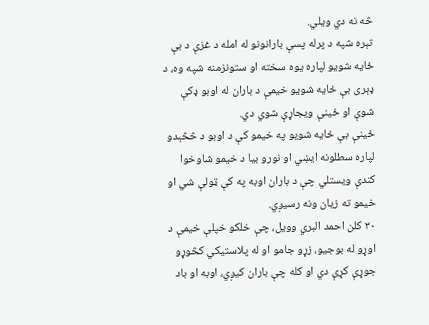څه نه دي ویلي.
تېره شپه د پرله پسې بارانونو له امله د غزې د بې ځایه شویو لپاره یوه سخته او ستونزمنه شپه وه، د ډېری بې ځایه شویو خیمې د باران له اوبو ډکې شوې او ځینې ویجاړې شوي دي.
ځینې بې ځایه شویو په خیمو کې د اوبو د څڅېدو لپاره سطلونه ایښي او نورو بیا د خیمو شاوخوا کندې ویستلي چې د باران اوبه په کې ټولې شي او خیمو ته زیان ونه رسیږي.
۳۰ کلن احمد البري وویل، چې خلکو خپلې خیمې د اوړو له بوجیو، زړو جامو او له پلاستیکي کڅوړو جوړې کړې دي او کله چې باران کیږي، اوبه او باد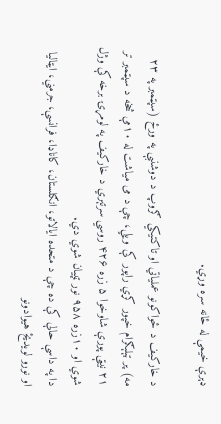ډېرې خیمې له ځانه سره وړي.

د خارکیف د ځواکونو عملیاتي او تاکتیکي ګروپ د دوشنبې په ورځ (سپټمبر په ۲۳ مه) پر ټېلېګرام خپور کړي راپور کې ویلي، چې د می میاشت له ۱۰مې څخه د سپټمبر تر ۲۱ نیټې پورې شاوخوا ۵ زره ۴۲۶ روسي سرتېري د خارکیف په لومړۍ برخه کې وژل شوي او ۱۰زره ۹۵۸ نور ټپیان شوي دي.
دا په داسې حالې کې ده چې د متحده ایالاتو، انګلستان، کاناډا، فرانسې، جرمني، ایټالیا او نورو لویدیځ هیوادونو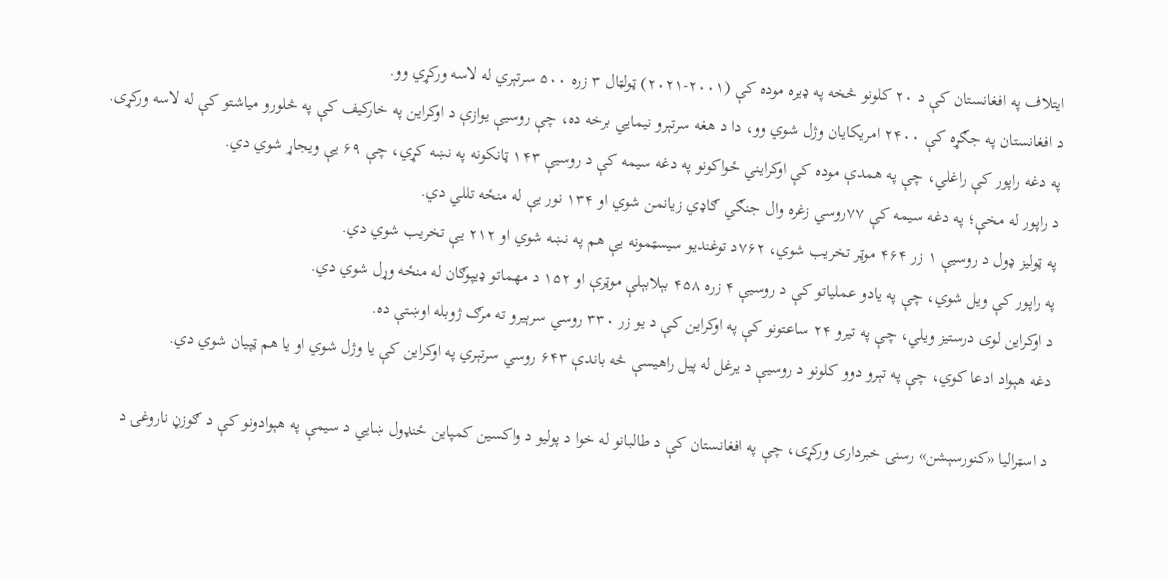ایتلاف په افغانستان کې د ۲۰ کلونو څخه په ډیره موده کې (۲۰۰۱-۲۰۲۱) ټولټال ۳ زره ۵۰۰ سرتېري له لاسه ورکړي وو.
د افغانستان په جګړه کې ۲۴۰۰ امریکایان وژل شوي وو، دا د هغه سرتېرو نیمایي برخه ده، چې روسیې یوازې د اوکراین په خارکیف کې په څلورو میاشتو کې له لاسه ورکړی.
په دغه راپور کې راغلي، چې په همدې موده کې اوکرايني ځواکونو په دغه سیمه کې د روسیې ۱۴۳ ټانکونه په نښه کړي، چې ۶۹ يې ويجاړ شوي دي.
د راپور له مخې؛ په دغه سیمه کې ۷۷روسي زغره وال جنګي ګاډي زیانمن شوي او ۱۳۴ نور یې له منځه تللي دي.
په ټولیز ډول د روسیې ۱ زر ۴۶۴ موټر تخریب شوي، ۷۶۲د توغندیو سیسټمونه یې هم په نښه شوي او ۲۱۲ یې تخریب شوي دي.
په راپور کې ویل شوي، چې په یادو عملیاتو کې د روسیې ۴ زره ۴۵۸ بېلابېلې موټرې او ۱۵۲ د مهماتو ډیپوګان له منځه وړل شوي دي.
د اوکراین لوی درستیز ویلي، چې په تیرو ۲۴ ساعتونو کې په اوکراین کې د یو زر ۳۳۰ روسي سرېیرو ته مرګ ژوبله اوښتې ده.
دغه هېواد ادعا کوي، چې په تېرو دوو کلونو د روسیې د یرغل له پیل راهیسې څه باندې ۶۴۳ روسي سرتېري په اوکراین کې یا وژل شوي او یا هم ټپیان شوي دي.

د اسټرالیا «کنورسېشن» رسنۍ خبرداری ورکړی، چې په افغانستان کې د طالبانو له خوا د پولیو د واکسین کمپاین ځنډول ښايي د سیمې په هېوادونو کې د ګوزڼ ناروغۍ د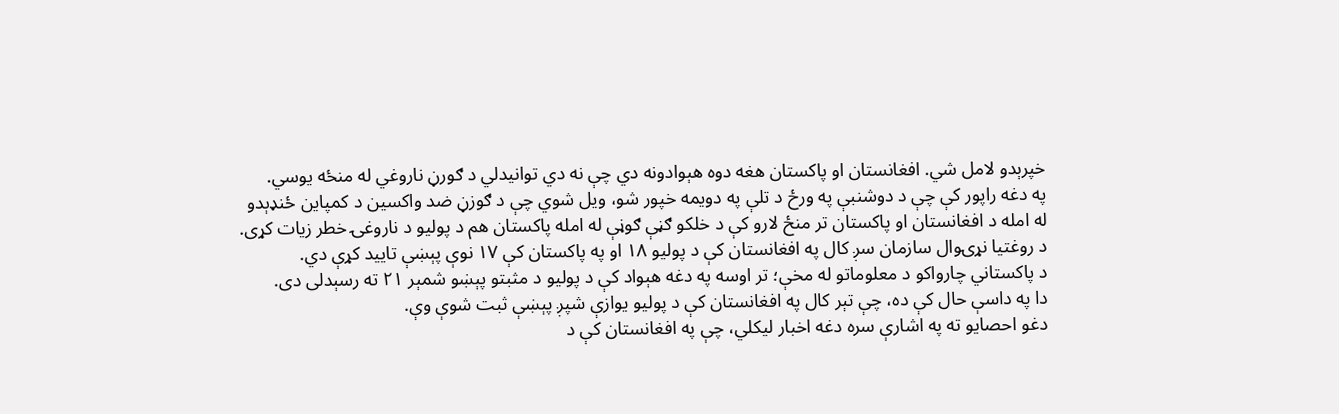خپرېدو لامل شي. افغانستان او پاکستان هغه دوه هېوادونه دي چې نه دي توانیدلي د ګورڼ ناروغي له منځه یوسي.
په دغه راپور کې چې د دوشنبې په ورځ د تلې په دویمه خپور شو، ویل شوي چې د ګوزڼ ضد واکسین د کمپاین ځنډېدو له امله د افغانستان او پاکستان تر منځ لارو کې د خلکو ګڼې ګوڼې له امله پاکستان هم د پولیو د ناروغۍ خطر زیات کړی.
د روغتیا نړۍوال سازمان سږ کال په افغانستان کې د پولیو ۱۸ او په پاکستان کې ۱۷ نوې پېښې تایید کړې دي.
د پاکستاني چارواکو د معلوماتو له مخې؛ تر اوسه په دغه هېواد کې د پولیو د مثبتو پېښو شمېر ۲۱ ته رسېدلی دی.
دا په داسې حال کې ده، چې تېر کال په افغانستان کې د پولیو یوازې شپږ پېښې ثبت شوې وې.
دغو احصایو ته په اشارې سره دغه اخبار لیکلي، چې په افغانستان کې د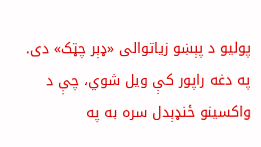پولیو د پېښو زیاتوالی «ډېر چټک» دی.
په دغه راپور کې ویل شوي، چې د واکسینو ځنډېدل سره به په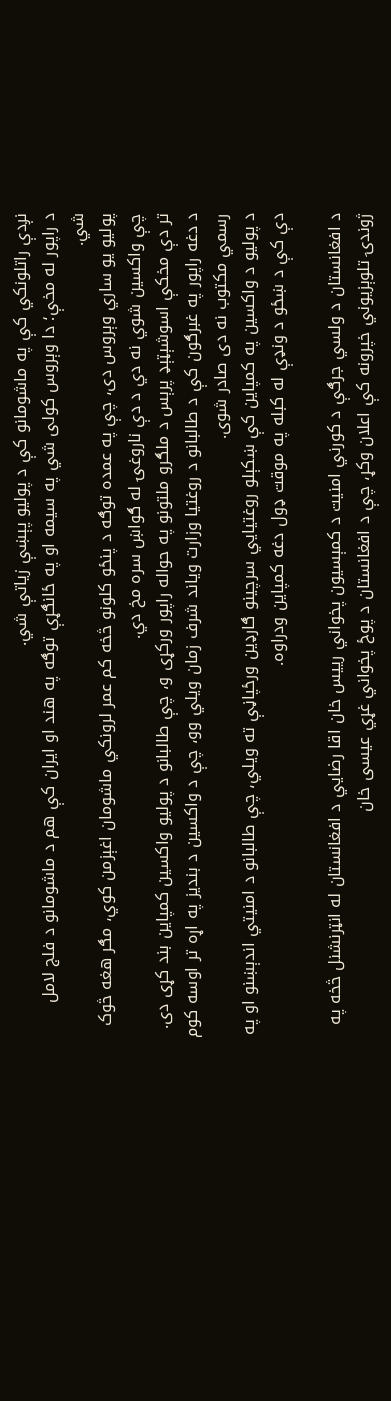نږدې راتلونکي کې په ماشومانو کې د پولیو پېښې زیاتې شي.
د راپور له مخې؛ دا وېروس کولی شي په سیمه او په ځانګړې توګه په هند او ایران کې هم د ماشومانو د فلج لامل شي.
پولیو یو ساري وېروس دی، چې په عمده توګه د پنځو کلونو څخه کم عمر لرونکي ماشومان اغېزمن کوي، مګر هغه څوک چې واکسین شوي نه دي د دې ناروغۍ له ګواښ سره مخ دي.
تر دې مخکې اسوشېټېډ پرېس د ملګرو ملتونو په حواله راپور ورکړی و، چې طالبانو د پولیو واکسین کمپاین بند کړی دی.
د دغه راپور په غبرګون کې د طالبانو د روغتیا وزارت ویاند شرف زمان ویلي وو، چې د واکسین د بندیز په اړه تر اوسه کوم رسمي مکتوب نه دی صادر شوی.
د پولیو د واکسین په کمپاین کې ښکېلو روغتیايي سرچینو ګارډین ورځپاڼې ته ویلي، چې طالبانو د امنیتي اندېښنو او په دې کې د ښځو د ونډې له کبله په موقت ډول دغه کمپاین ودراوه.

د افغانستان د ولسي جرګې د کورني امنیت د کمېسیون پخواني رییس خان اقا رضايي د افغانستان له انټرنشنل څخه په ژوندۍ تلوېزیوني خپرونه کې اعلان وکړ، چې د افغانستان د پوځ پخواني غړي عیسی خان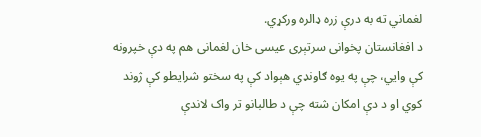لغماني ته به درې زره ډالره ورکړي.
د افغانستان پخوانی سرتېری عیسی خان لغمانی هم په دې خپرونه کې وایي، چې په یوه ګاونډي هېواد کې په سختو شرایطو کې ژوند کوي او د دې امکان شته چې د طالبانو تر واک لاندې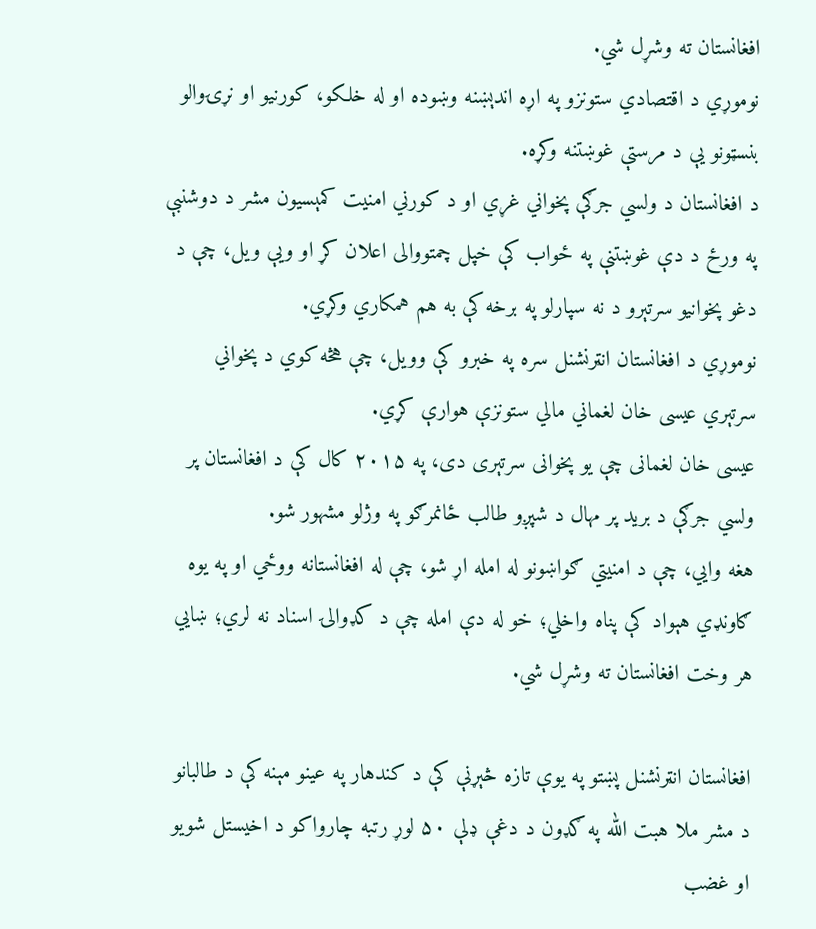افغانستان ته وشړل شي.
نوموړي د اقتصادي ستونزو په اړه اندېښنه وښوده او له خلکو، کورنيو او نړۍوالو بنسټونو يې د مرستې غوښتنه وکړه.
د افغانستان د ولسي جرګې پخواني غړي او د کورني امنیت کمېسیون مشر د دوشنبې په ورځ د دې غوښتنې په ځواب کې خپل چمتووالی اعلان کړ او ویې ویل، چې د دغو پخوانیو سرتېرو د نه سپارلو په برخه کې به هم همکاري وکړي.
نوموړي د افغانستان انټرنشنل سره په خبرو کې وویل، چې هڅه کوي د پخواني سرتېري عيسى خان لغماني مالي ستونزې هوارې کړي.
عیسی خان لغمانی چې یو پخوانی سرتېری دی، په ۲۰۱۵ کال کې د افغانستان پر ولسي جرګې د برید پر مهال د شپږو طالب ځانمرګو په وژلو مشهور شو.
هغه وايي، چې د امنيتي ګواښونو له امله اړ شو، چې له افغانستانه ووځي او په يوه ګاونډي هېواد کې پناه واخلي؛ خو له دې امله چې د کډوالۍ اسناد نه لري؛ ښايي هر وخت افغانستان ته وشړل شي.

افغانستان انټرنشنل پښتو په یوې تازه څېړنې کې د کندهار په عينو مېنه کې د طالبانو د مشر ملا هبت الله په ګډون د دغې ډلې ۵۰ لوړ رتبه چارواکو د اخیستل شویو او غضب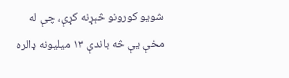شویو کورونو څېړنه کړې، چې له مخې یې څه باندې ۱۳ میلیونه ډالره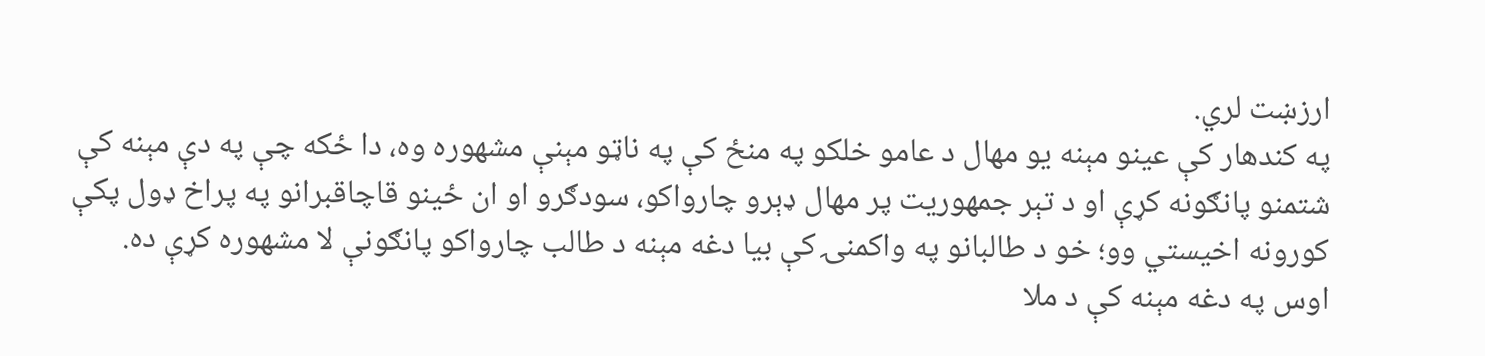ارزښت لري.
په کندهار کې عينو مېنه يو مهال د عامو خلکو په منځ کې په ناټو مېنې مشهوره وه، دا ځکه چې په دې مېنه کې شتمنو پانګونه کړې او د تېر جمهوريت پر مهال ډېرو چارواکو، سودګرو او ان ځينو قاچاقبرانو په پراخ ډول پکې کورونه اخیستي وو؛ خو د طالبانو په واکمنۍ کې بیا دغه مېنه د طالب چارواکو پانګونې لا مشهوره کړې ده.
اوس په دغه مېنه کې د ملا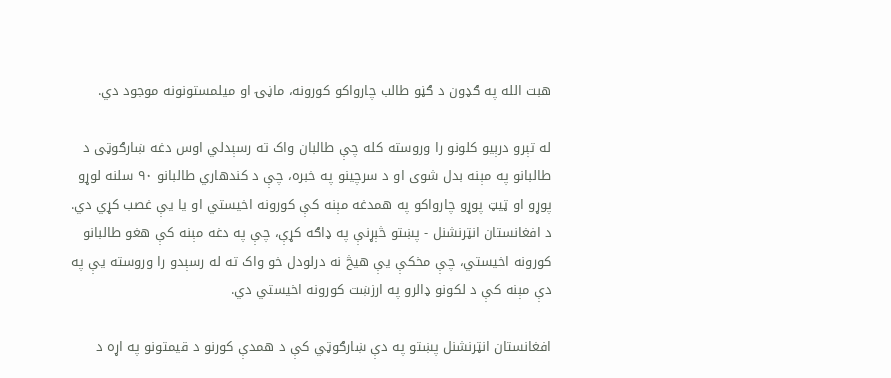هبت الله په ګډون د ګڼو طالب چارواکو کورونه، ماڼۍ او میلمستونونه موجود دي.

له تېرو درېيو کلونو را وروسته کله چې طالبان واک ته رسېدلي اوس دغه ښارګوټی د طالبانو په مېنه بدل شوی او د سرچینو په خبره، چې د کندهاري طالبانو ۹۰ سلنه لوړو پوړو او ټيټ پوړو چارواکو په همدغه مېنه کې کورونه اخیستي او یا یې غصب کړي دي.
د افغانستان انټرنشنل - پښتو څېړنې په ډاګه کړې، چې په دغه مېنه کې هغو طالبانو کورونه اخیستي، چې مخکې يې هيڅ نه درلودل خو واک ته له رسېدو را وروسته یې په دې مېنه کې د لکونو ډالرو په ارزښت کورونه اخیستي دي.

افغانستان انټرنشنل پښتو په دې ښارګوټي کې د همدې کورنو د قیمتونو په اړه د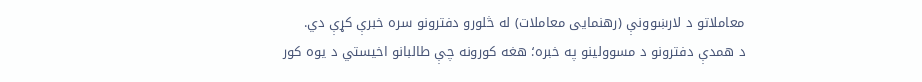معاملاتو د لارښوونې (رهنمایی معاملات) له څلورو دفترونو سره خبرې کړې دي.
د همدې دفترونو د مسوولينو په خبره؛ هغه کورونه چې طالبانو اخیستي د يوه کور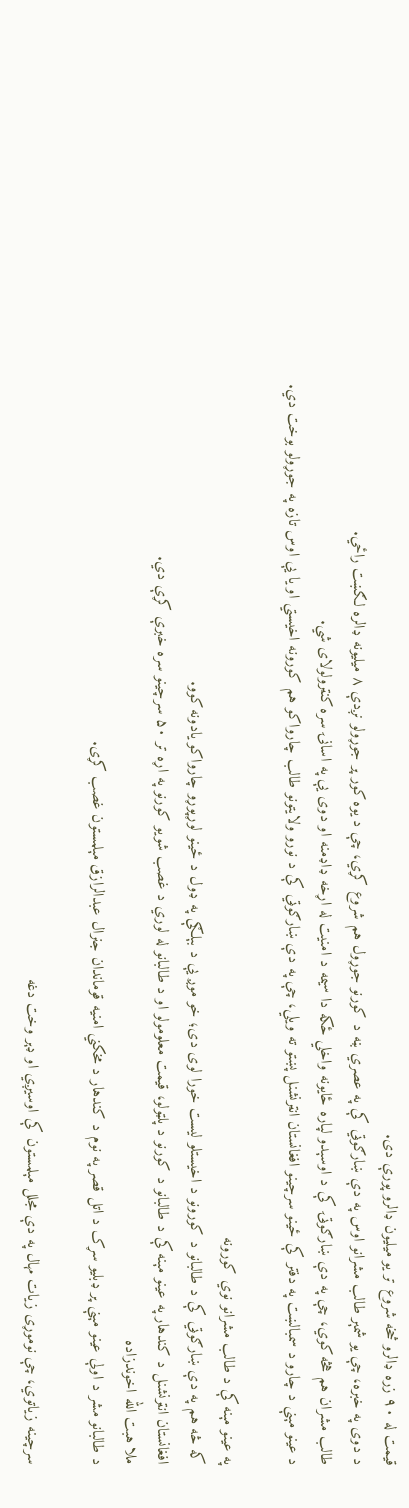قيمت له ۹۰ زره ډالرو څخه شروع تر یو ميليون ډالرو پورې دی.
د دوی په خبره، چې یو شمېر طالب مشرانو اوس په دې ښارګوټي کې په عصري بڼه د کورنو جوړول هم شروع کړي، چې د يوه کور پر جوړولو نږدې ۸ ميليونه ډالره لګښت راځي.
طالب مشران هم هڅه کوي، چې په دې ښارګوټۍ کې د اوسېدو لپاره ځايونه واخلي ځکه دا سيمه د امنيت له اړخه ډاډمنه او دوی يې په اسانۍ سره کنټرولولای شي.
د عينو مېنې د چارو د سمبالښت په دفتر کې ځينو سرچينو افغانستان انټرنشنل پښتو ته ويلي، چې په دې ښارګوټي کې د نورو ولایتونو طالب چارواکو هم کورونه اخیستي او يا یې اوس تازه په جوړولو بوخت دي.

په عينو مېنه کې د طالب مشرانو نوي کورونه
که څه هم په دې ښارګوټي کې د طالبانو د کورونو د اخیستلو ليست خورا لوی دی؛ خو موږ يې د بېلګې په ډول د ځينو لوړپوړو چارواکو یادونه کوو.
افغانستان انټرنشنل د کندهار په عینو مېنه کې د طالبانو د کورنو د پلټولو، قيمت معلومولو او د طالبانو له لوري د غصب شويو کورنو په اړه تر ۵۰ سرچینو سره خبرې کړې دي.
ملا هبت الله اخوندزاده
د طالبانو مشر د اولې عينو مېنې پر ډبليو سړک د اتل قصر په نوم د کندهار د مخکني امنيه قوماندان جنرال عبدالرازق مېلمستون غصب کړی.

سرچينه زياتوي، چې نوموړی زيات مهال په دې مجلل مېلمستون کې اوسيږي او ډېر وخت دغه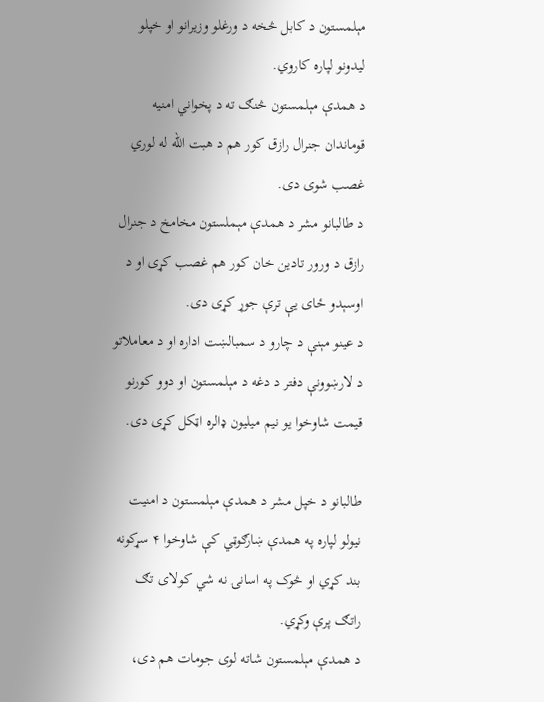مېلمستون د کابل څخه د ورغلو وزيرانو او خپلو ليدونو لپاره کاروي.
د همدې مېلمستون څنګ ته د پخواني امنیه قوماندان جنرال رازق کور هم د هبت الله له لوري غصب شوی دی.
د طالبانو مشر د همدې مېملستون مخامخ د جنرال رازق د ورور تادين خان کور هم غصب کړی او د اوسېدو ځای يې ترې جوړ کړی دی.
د عینو مېنې د چارو د سمبالښت اداره او د معاملاتو د لارښوونې دفتر د دغه د مېلمستون او دوو کورنو قيمت شاوخوا يو نيم ميليون ډالره اټکل کړی دی.

طالبانو د خپل مشر د همدې مېلمستون د امنيت نيولو لپاره په همدې ښارګوټي کې شاوخوا ۴ سړکونه بند کړي او څوک په اسانۍ نه شي کولای تګ راتګ پرې وکړي.
د همدې مېلمستون شاته لوی جومات هم دی،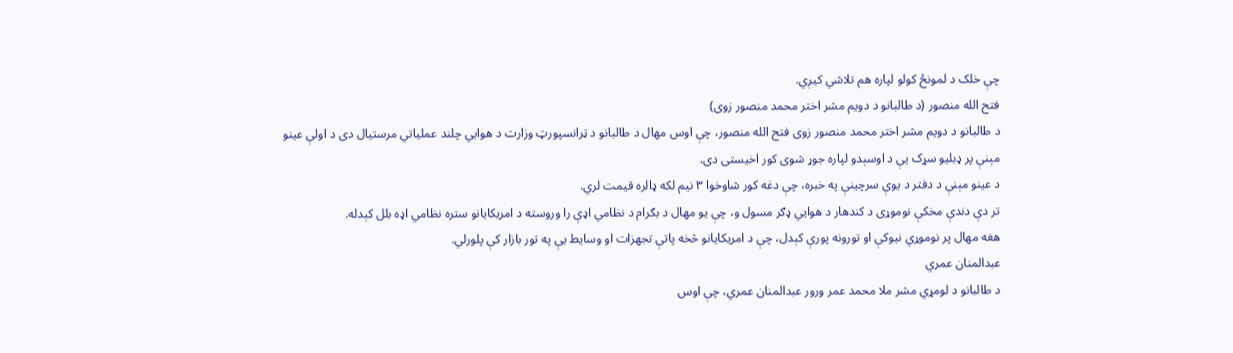چې خلک د لمونځ کولو لپاره هم تلاشي کيږي.
فتح الله منصور (د طالبانو د دویم مشر اختر محمد منصور زوی)
د طالبانو د دویم مشر اختر محمد منصور زوی فتح الله منصور، چې اوس مهال د طالبانو د ټرانسپورټ وزارت د هوایي چلند عملياتي مرستیال دی د اولې عينو مېنې پر ډبلیو سړک يې د اوسېدو لپاره جوړ شوی کور اخیستی دی.
د عينو مېنې د دفتر د يوې سرچينې په خبره، چې دغه کور شاوخوا ۳ نيم لکه ډالره قيمت لري.
تر دې دندې مخکې نوموړی د کندهار د هوايي ډګر مسول و، چې يو مهال د بګرام د نظامي اډې را وروسته د امريکايانو ستره نظامي اډه بلل کېدله.
هغه مهال پر نوموړي نيوکې او تورونه پورې کېدل، چې د امريکایانو څخه پاتې تجهزات او وسایط يې په تور بازار کې پلورلي.
عبدالمنان عمري
د طالبانو د لومړي مشر ملا محمد عمر ورور عبدالمنان عمري، چې اوس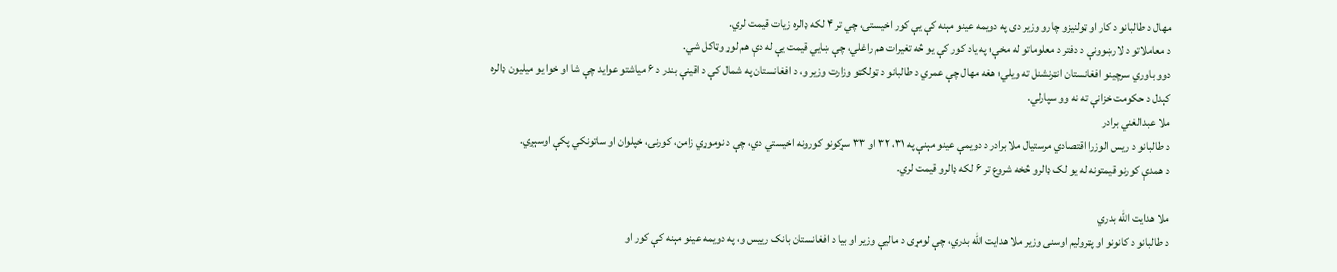مهال د طالبانو د کار او ټولنيزو چارو وزير دی په دویمه عينو مېنه کې يې کور اخیستی، چي تر ۴ لکه ډالره زيات قيمت لري.
د معاملاتو د لارښوونې د دفتر د معلوماتو له مخې؛ په یاد کور کې یو څه تغیرات هم راغلي، چې ښايي قیمت یې له دې هم لوړ وټاکل شي.
دوو باوري سرچينو افغانستان انټرنشنل ته ويلي؛ هغه مهال چې عمري د طالبانو د ټولګټو وزارت وزير و، د افغانستان په شمال کې د اقینې بندر د ۶ مياشتو عواید چې شا او خوا یو ميليون ډالره کېدل د حکومت خزانې ته نه وو سپارلي.
ملا عبدالغني برادر
د طالبانو د ریس الوزرا اقتصادي مرستيال ملا برادر د دویمې عينو مېنې په ۳۱، ۳۲ او ۳۳ سړکونو کورونه اخیستي دي، چې د نوموړي زامن، کورنۍ، خپلوان او ساتونکي پکې اوسېږي.
د همدې کورنو قيمتونه له یو لک ډالرو څخه شروع تر ۶ لکه ډالرو قيمت لري.

ملا هدایت الله بدري
د طالبانو د کانونو او پټرولیم اوسنی وزیر ملا هدایت الله بدري، چې لومړی د ماليې وزیر او بیا د افغانستان بانک رییس و، په دویمه عينو مېنه کې کور او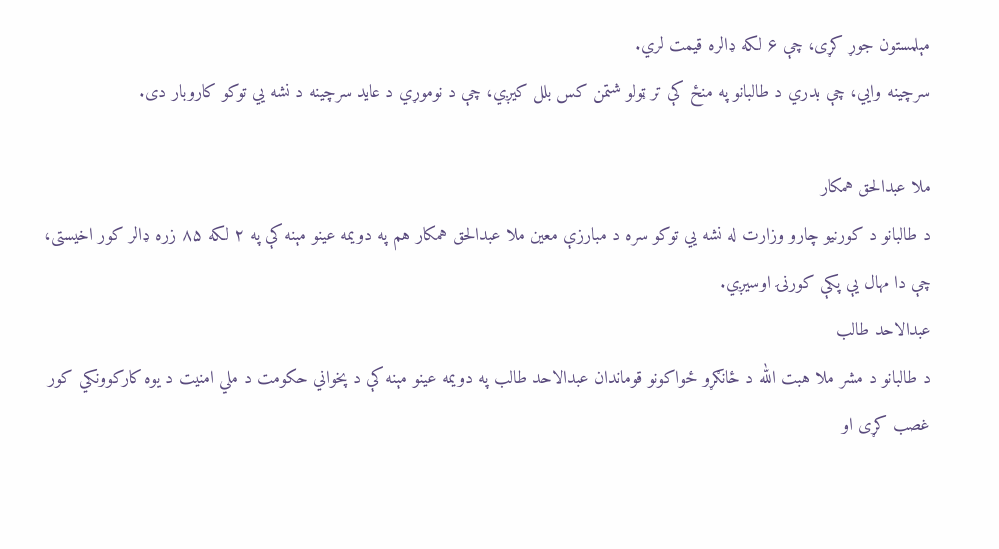مېلمستون جوړ کړی، چې ۶ لکه ډالره قيمت لري.
سرچینه وایي، چې بدري د طالبانو په منځ کې تر ټولو شتمن کس بلل کيږي، چې د نوموړي د عاید سرچینه د نشه يي توکو کاروبار دی.

ملا عبدالحق همکار
د طالبانو د کورنیو چارو وزارت له نشه يي توکو سره د مبارزې معین ملا عبدالحق همکار هم په دویمه عينو مېنه کې په ۲ لکه ۸۵ زره ډالر کور اخیستی، چې دا مهال یې پکې کورنۍ اوسیږي.
عبدالاحد طالب
د طالبانو د مشر ملا هبت الله د ځانګړو ځواکونو قوماندان عبدالاحد طالب په دویمه عينو مېنه کې د پخواني حکومت د ملي امنيت د يوه کارکوونکي کور غصب کړی او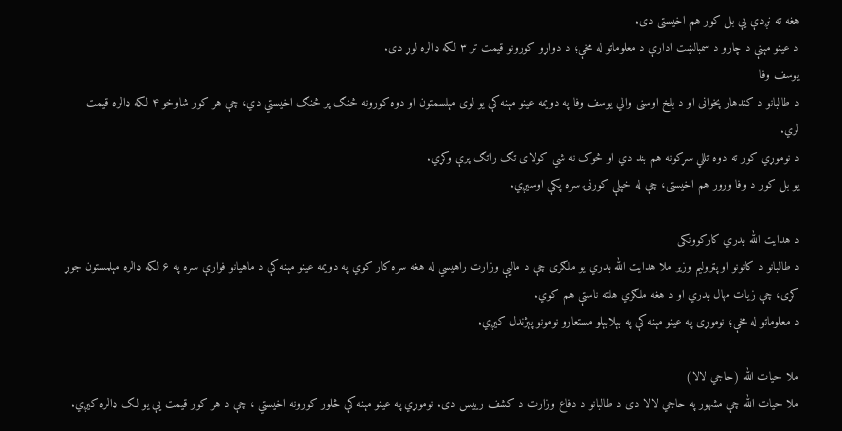هغه ته نږدې يې بل کور هم اخیستی دی.
د عینو مېنې د چارو د سمبالښت ادارې د معلوماتو له مخې؛ د دواړو کورونو قيمت تر ۳ لکه ډالره لوړ دی.
یوسف وفا
د طالبانو د کندهار پخوانی او د بلخ اوسنی والي یوسف وفا په دویمه عينو مېنه کې یو لوی مېلسمتون او دوه کورونه څنګ پر څنګ اخیستي دي، چې هر کور شاوخو ۴ لکه ډالره قيمت لري.
د نوموړي کور ته دوه تللي سړکونه هم بند دي او څوک نه شي کولای تګ راتګ پرې وکړي.
یو بل کور د وفا ورور هم اخیستی، چې له خپلې کورنۍ سره پکې اوسيږي.

د هدایت الله بدري کارکوونکی
د طالبانو د کانونو او پټرولیم وزیر ملا هدایت الله بدري یو ملګری چې د ماليې وزارت راهيسي له هغه سره کار کوي په دويمه عينو مېنه کې د ماهيانو فوارې سره په ۶ لکه ډالره مېلمستون جوړ کړی، چې زيات مهال بدري او د هغه ملګري هلته ناستې هم کوي.
د معلوماتو له مخې؛ نوموړی په عینو مېنه کې په بېلابېلو مستعارو نومونو پېژندل کیږي.

ملا حیات الله (حاجي لالا)
ملا حیات الله چې مشهور په حاجي لالا دی د طالبانو د دفاع وزارت د کشف رییس دی. نوموړي په عینو مېنه کې څلور کورونه اخیستي ، چې د هر کور قیمت یې یو لک ډالره کیږي.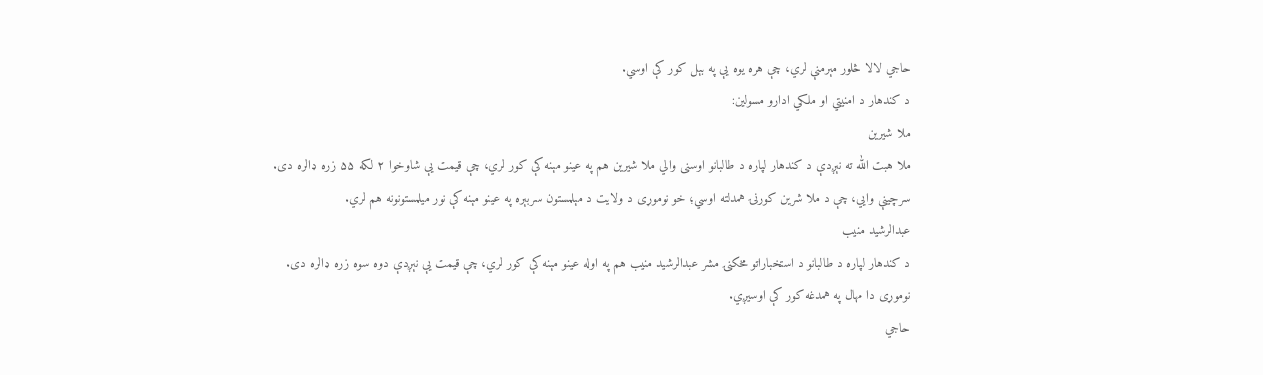حاجي لالا څلور مېرمنې لري، چې هره یوه یې په بېل کور کې اوسي.
د کندهار د امنیتي او ملکي ادارو مسولين:
ملا شيرين
ملا هبت الله ته نېږدې د کندهار لپاره د طالبانو اوسنی والي ملا شيرين هم په عينو مېنه کې کور لري، چې قيمت يې شاوخوا ۲ لکه ۵۵ زره ډالره دی.
سرچینې وايي، چې د ملا شرین کورنۍ همدلته اوسي؛ خو نوموړی د ولایت د مېلمستون سربېره په عینو مېنه کې نور میلمستونونه هم لري.
عبدالرشید منیب
د کندهار لپاره د طالبانو د استخباراتو مخکنۍ مشر عبدالرشيد منيب هم په اوله عینو مېنه کې کور لري، چې قیمت یې نېږدې دوه سوه زره ډالره دی.
نوموړی دا مهال په همدغه کور کې اوسیږي.
حاجي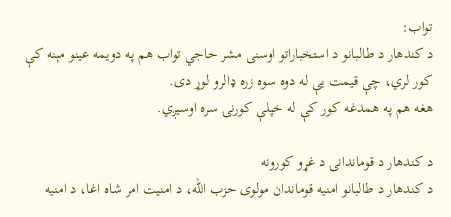تواب:
د کندهار د طالبانو د استخباراتو اوسنی مشر حاجي تواب هم په دویمه عینو مېنه کې کور لري، چې قیمت یې له دوه سوه زره ډالرو لوړ دی.
هغه هم په همدغه کور کې له خپلې کورنۍ سره اوسیږي.

د کندهار د قوماندانۍ د غړو کورونه
د کندهار د طالبانو امنيه قوماندان مولوی حزب الله، د امنيت امر شاه اغا، د امنيه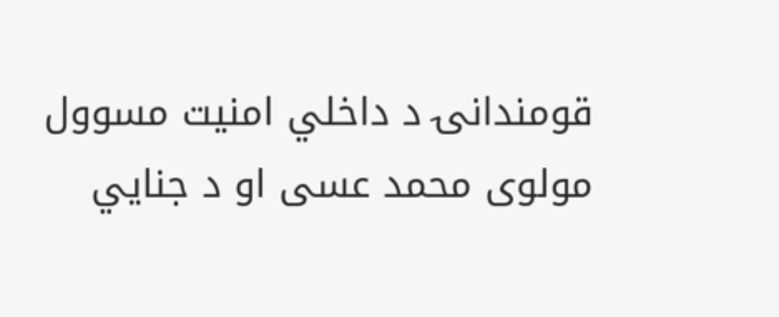قومندانۍ د داخلي امنيت مسوول مولوی محمد عسی او د جنایي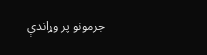جرمونو پر وړاندې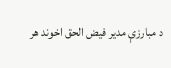د مبارزې مدير فیض الحق اخوند هر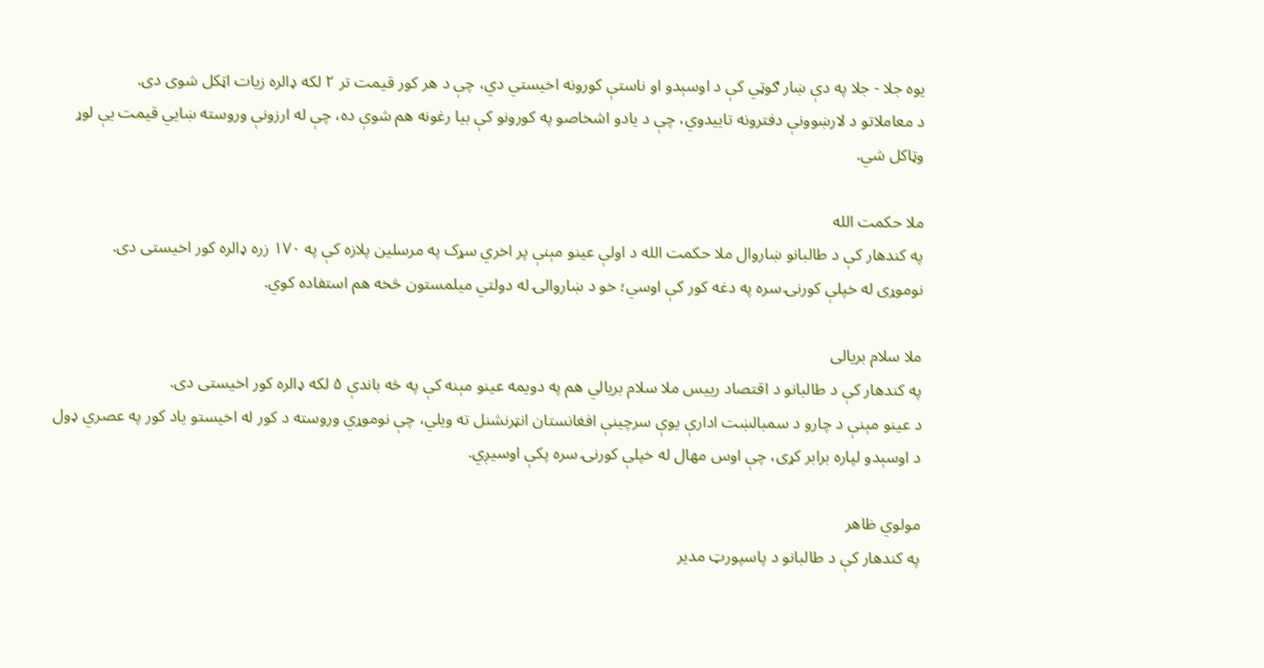یوه جلا - جلا په دې ښار ګوټي کې د اوسېدو او ناستې کورونه اخیستي دي، چې د هر کور قيمت تر ۲ لکه ډالره زیات اټکل شوی دی.
د معاملاتو د لارښوونې دفترونه تاییدوي، چې د یادو اشخاصو په کورونو کې بیا رغونه هم شوې ده، چې له ارزونې وروسته ښايي قیمت یې لوړ وټاکل شي.

ملا حکمت الله
په کندهار کې د طالبانو ښاروال ملا حکمت الله د اولې عينو مېنې پر اخري سړک په مرسلين پلازه کې په ۱۷۰ زره ډالره کور اخیستی دی.
نوموړی له خپلې کورنۍ سره په دغه کور کې اوسي؛ خو د ښاروالۍ له دولتي میلمستون څخه هم استفاده کوي.

ملا سلام بریالی
په کندهار کې د طالبانو د اقتصاد رييس ملا سلام بریالي هم په دویمه عينو مېنه کې په څه باندې ۵ لکه ډالره کور اخیستی دی.
د عینو مېنې د چارو د سمبالښت ادارې یوې سرچینې افغانستان انټرنشنل ته ویلي، چې نوموړي وروسته د کور له اخیستو یاد کور په عصري ډول د اوسېدو لپاره برابر کړی، چې اوس مهال له خپلې کورنۍ سره پکې اوسيږي.

مولوي ظاهر
په کندهار کې د طالبانو د پاسپورټ مدير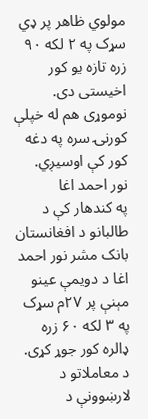مولوي ظاهر پر ډي سړک په ۲ لکه ۹۰ زره تازه یو کور اخیستی دی.
نوموړی هم له خپلې کورنۍ سره په دغه کور کې اوسیږي.
نور احمد اغا
په کندهار کې د طالبانو د افغانستان بانک مشر نور احمد اغا د دويمې عينو مېنې پر ۲۷م سړک په ۳ لکه ۶۰ زره ډالره کور جوړ کړی.
د معاملاتو د لارښوونې د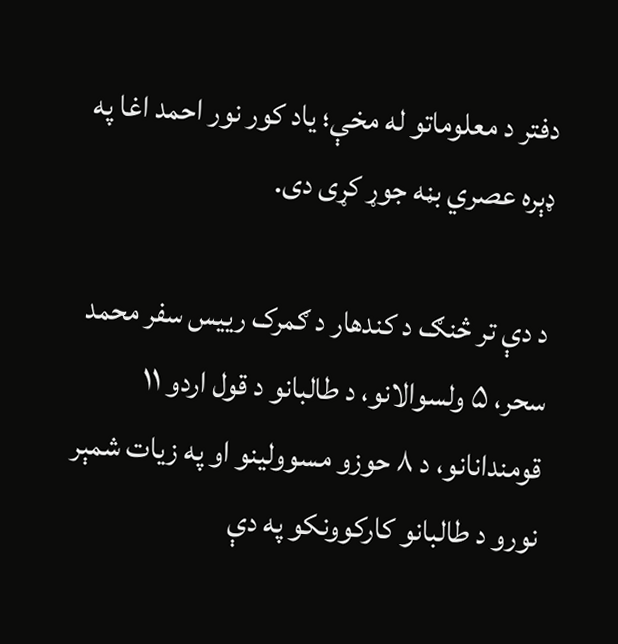دفتر د معلوماتو له مخې؛ یاد کور نور احمد اغا په ډېره عصري بڼه جوړ کړی دی.

د دې تر څنګ د کندهار د ګمرک رييس سفر محمد سحر، ۵ ولسوالانو، د طالبانو د قول اردو ۱۱ قومندانانو، د ۸ حوزو مسوولينو او په زيات شمېر نورو د طالبانو کارکوونکو په دې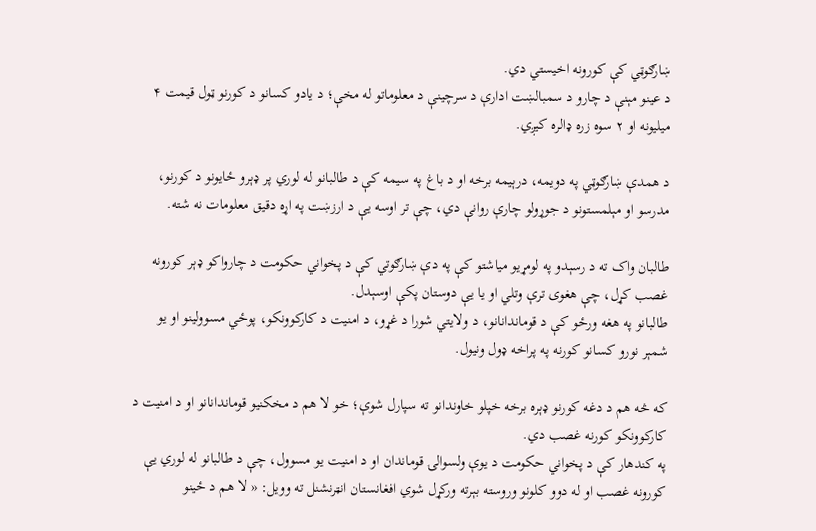ښارګوټي کې کورونه اخیستي دي.
د عینو مېنې د چارو د سمبالښت ادارې د سرچینې د معلوماتو له مخې؛ د یادو کسانو د کورنو ټول قيمت ۴ ميليونه او ۲ سوه زره ډالره کيږي.

د همدې ښارګوټي په دويمه، درېيمه برخه او د باغ په سيمه کې د طالبانو له لوري پر ډېرو ځايونو د کورنو، مدرسو او مېلمستونو د جوړولو چارې روانې دي، چې تر اوسه یې د ارزښت په اړه دقیق معلومات نه شته.

طالبان واک ته د رسېدو په لومړيو مياشتو کې په دې ښارګوتي کې د پخواني حکومت د چارواکو ډېر کورونه غصب کړل، چې هغوی ترې وتلي او يا يې دوستان پکې اوسېدل.
طالبانو په هغه ورځو کې د قوماندانانو، د ولایتي شورا د غړو، د امنيت د کارکوونکو، پوځي مسوولينو او يو شمېر نورو کسانو کورنه په پراخه ډول ونيول.

که څه هم د دغه کورنو ډېره برخه خپلو خاوندانو ته سپارل شوې؛ خو لا هم د مخکنيو قوماندانانو او د امنيت د کارکوونکو کورنه غصب دي.
په کندهار کې د پخواني حکومت د يوې ولسوالۍ قوماندان او د امنيت يو مسوول، چې د طالبانو له لوري یې کورونه غصب او له دوو کلونو وروسته بېرته ورکړل شوي افغانستان انټرنشنل ته وويل: « لا هم د ځينو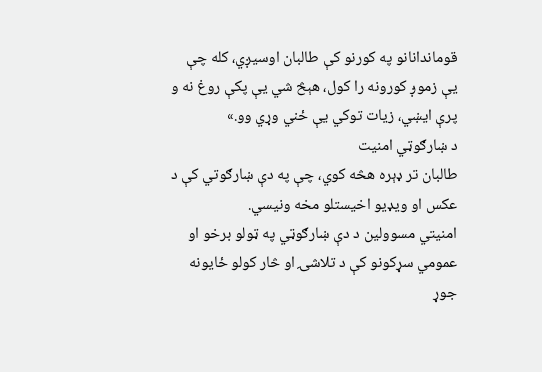قوماندانانو په کورنو کې طالبان اوسيږي، کله چې يې زموږ کورونه را کول، هېڅ شي يې پکې روغ نه و پرې ايښي، زيات توکي يې ځني وړي وو.»
د ښارګوټي امنيت
طالبان تر ډېره هڅه کوي، چې په دې ښارګوتي کې د عکس او ويډيو اخيستلو مخه ونيسي.
امنيتي مسوولين د دې ښارګوټي په ټولو برخو او عمومي سړکونو کې د تلاشۍ او څار کولو ځايونه جوړ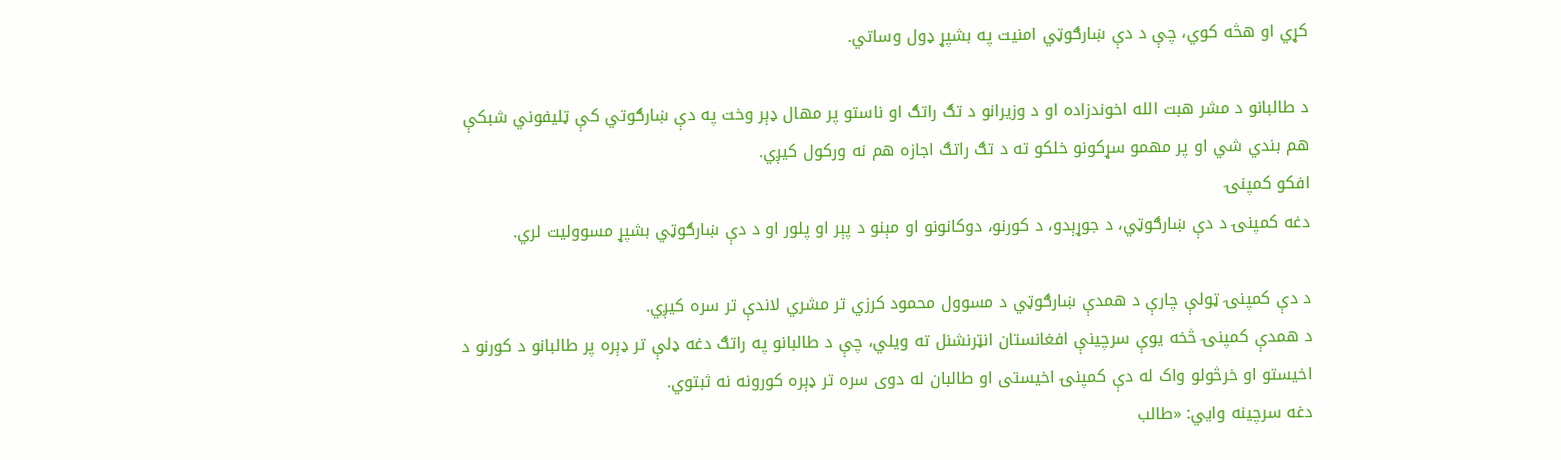کړي او هڅه کوي، چې د دې ښارګوټي امنيت په بشپړ ډول وساتي.

د طالبانو د مشر هبت الله اخوندزاده او د وزيرانو د تګ راتګ او ناستو پر مهال ډېر وخت په دې ښارګوتي کې ټلیفوني شبکې هم بندي شي او پر مهمو سړکونو خلکو ته د تګ راتګ اجازه هم نه ورکول کيږي.
افکو کمپنۍ
دغه کمپنۍ د دې ښارګوټي، د جوړېدو، د کورنو، دوکانونو او مېنو د پېر او پلور او د دې ښارګوټي بشپړ مسووليت لري.

د دې کمپنۍ ټولې چارې د همدې ښارګوټي د مسوول محمود کرزي تر مشري لاندې تر سره کيږي.
د همدې کمپنۍ څخه يوې سرچينې افغانستان انټرنشنل ته ويلي، چې د طالبانو په راتګ دغه ډلې تر ډېره پر طالبانو د کورنو د اخیستو او خرڅولو واک له دې کمپنۍ اخيستی او طالبان له دوی سره تر ډېره کورونه نه ثبتوي.
دغه سرچينه وايي: «طالب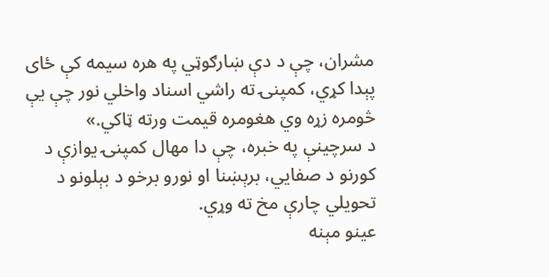مشران، چې د دې ښارګوټي په هره سيمه کې ځای پېدا کړي، کمپنۍ ته راشي اسناد واخلي نور چې یې څومره زړه وي هغومره قيمت ورته ټاکي.»
د سرچينې په خبره، چې دا مهال کمپنۍ يوازې د کورنو د صفايي، برېښنا او نورو برخو د بېلونو د تحویلي چارې مخ ته وړي.
عينو مېنه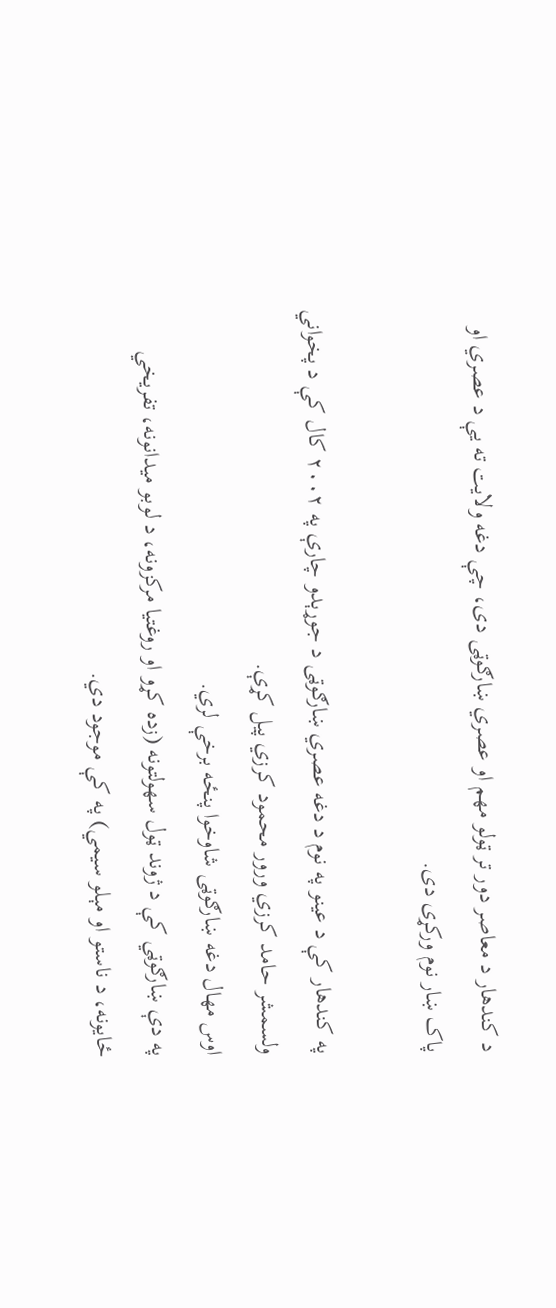د کندهار د معاصر دور تر ټولو مهم او عصري ښارګوټی دی، چې دغه ولایت ته یې د عصري او پاک ښار نوم ورکړی دی.

په کندهار کې د عینو په نوم د دغه عصري ښارګوټی د جوړېدو چارې په ۲۰۰۲ کال کې د پخواني ولسمشر حامد کرزي ورور محمود کرزي پيل کړې.
اوس مهال دغه ښارګوټی شاوخوا پنځه برخې لري.
په دې ښارګوټي کې د ژوند ټول سهولتونه (زده کړو او روغتيا مرکزونه، د لوبو ميدانونه، تفريخي ځايونه، د ناستو او مېلو سيمي) په کې موجود دي.